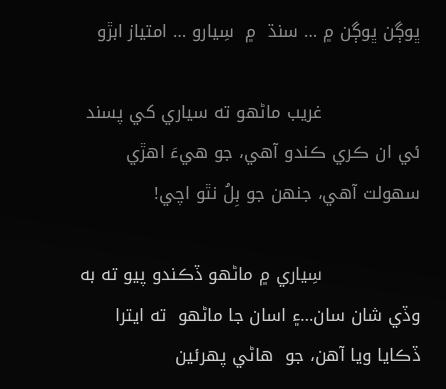ڀوڳن ڀوڳن ۾ … سنڌ  ۾  سِيارو … امتياز ابڙو

                 غريب ماڻهو ته سياري کي پسند ئي ان ڪري ڪندو آهي، جو هيءَ اھڙي سهولت آهي، جنھن جو بِلُ نٿو اچي!

                 سِياري ۾ ماڻهو ڏڪندو پيو ته به وڏي شان سان…۽ اسان جا ماڻهو  ته ايترا  ڏڪايا ويا آهن، جو  هاڻي پهرئين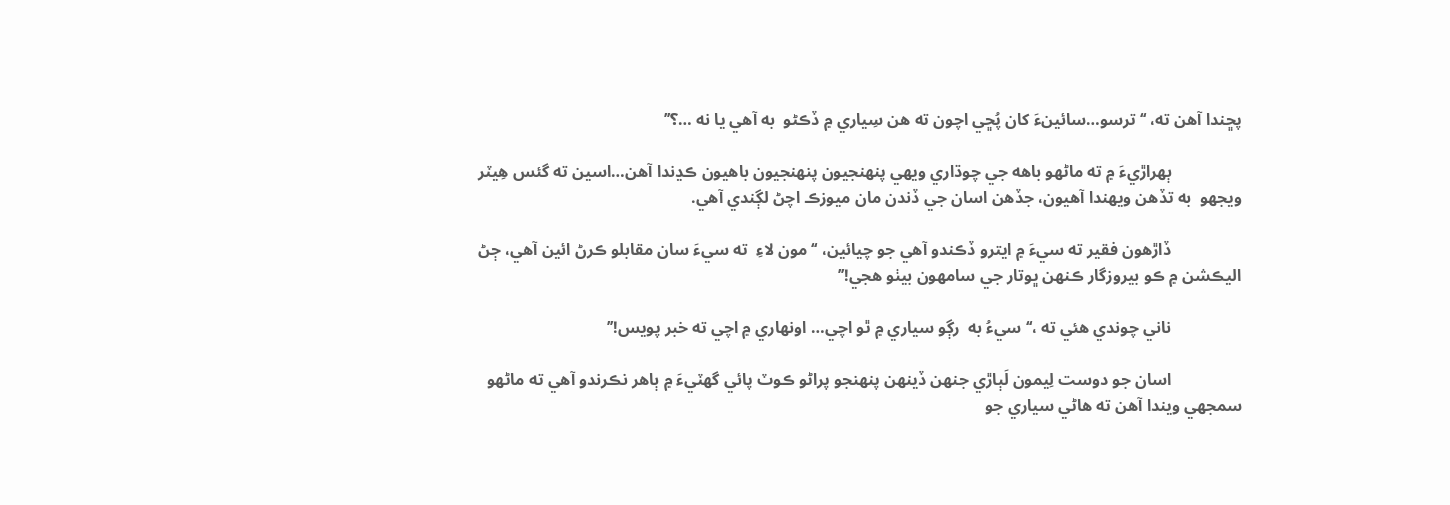پڇندا آهن ته، ‘‘ترسو…سائينءَ کان پُڇي اچون ته هن سِياري ۾ ڏڪڻو  به آهي يا نه …؟’’

                 ٻهراڙيءَ ۾ ته ماڻهو باهه جي چوڌاري ويهي پنهنجيون پنهنجيون باهيون ڪڍندا آهن…اسين ته گئس هِيٽر ويجهو  به تڏهن ويهندا آهيون، جڏهن اسان جي ڏندن مان ميوزڪ اچڻ لڳندي آهي.

                 ڏاڙھون فقير ته سيءَ ۾ ايترو ڏڪندو آھي جو چيائين، ‘‘مون لاءِ  ته سيءَ سان مقابلو ڪرڻ ائين آهي، ڄڻ  اليڪشن ۾ ڪو بيروزگار ڪنهن ڀوتار جي سامهون بيٺو ھجي!’’

                 ناني چوندي ھئي ته ،‘‘سيءُ به  رڳو سياري ۾ ٿو اچي… اونهاري ۾ اچي ته خبر پويس!’’

                 اسان جو دوست لِيمون لَٻاڙي جنھن ڏينھن پنھنجو پراڻو ڪوٽ پائي گھٽيءَ ۾ ٻاھر نڪرندو آهي ته ماڻهو سمجھي ويندا آھن ته ھاڻي سياري جو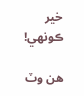خير ڪونھي!

ھن وٽ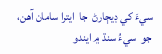سيءَ کي ڊيڄارڻ  جا  ايترا سامان آھن، جو  سيءُ سنڌ ۾ ايندو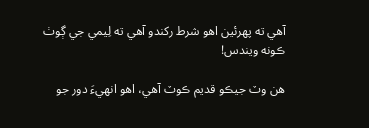آھي ته پھرئين اھو شرط رکندو آھي ته لِيمي جي ڳوٺ ڪونه ويندس!

ھن وٽ جيڪو قديم ڪوٽ آهي، اهو انھيءَ دور جو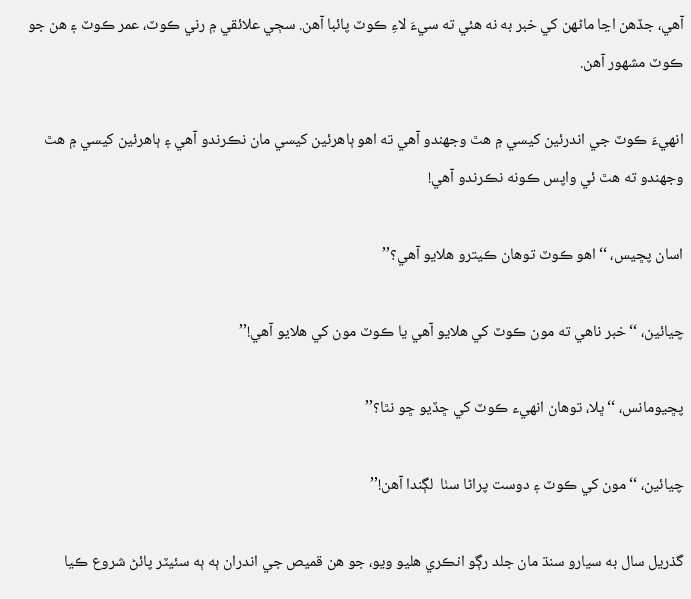آهي، جڏھن اڃا ماڻھن کي خبر به نه ھئي ته سيءَ لاءِ ڪوٽ پائبا آھن. سڄي علائقي ۾ رني ڪوٽ، عمر ڪوٽ ۽ هن جو ڪوٽ مشهور آهن.

انھيءَ ڪوٽ جي اندرئين کيسي ۾ هٿ وجهندو آھي ته اهو ٻاهرئين کيسي مان نڪرندو آھي ۽ ٻاهرئين کيسي ۾ هٿ وجهندو ته هٿ ئي واپس ڪونه نڪرندو آهي!

اسان پڇيس، ‘‘اهو ڪوٽ توھان ڪيترو هلايو آهي؟’’

چيائين، ‘‘خبر ناهي ته مون ڪوٽ کي هلايو آهي يا ڪوٽ مون کي هلايو آهي!’’

پڇيومانس، ‘‘ڀلا، توھان انهيء ڪوٽ کي ڇڏيو ڇو نٿا؟’’

چيائين، ‘‘مون کي ڪوٽ ۽ دوست پراڻا سٺا  لڳندا آهن!’’

گذريل سال به سيارو سنڌ مان جلد رڳو انڪري ھليو ويو، جو ھن قميص جي اندران ٻه ٻه سئيٽر پائڻ شروع ڪيا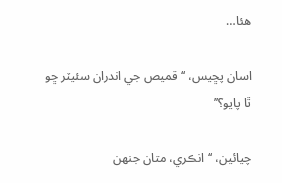ھئا…

اسان پڇيس، ‘‘قميص جي اندران سئيٽر ڇو ٿا پايو؟’’

چيائين، ‘‘انڪري، متان جنهن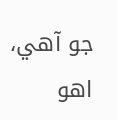جو آهي، اهو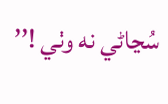سُڃاڻي نه وٺي !’’